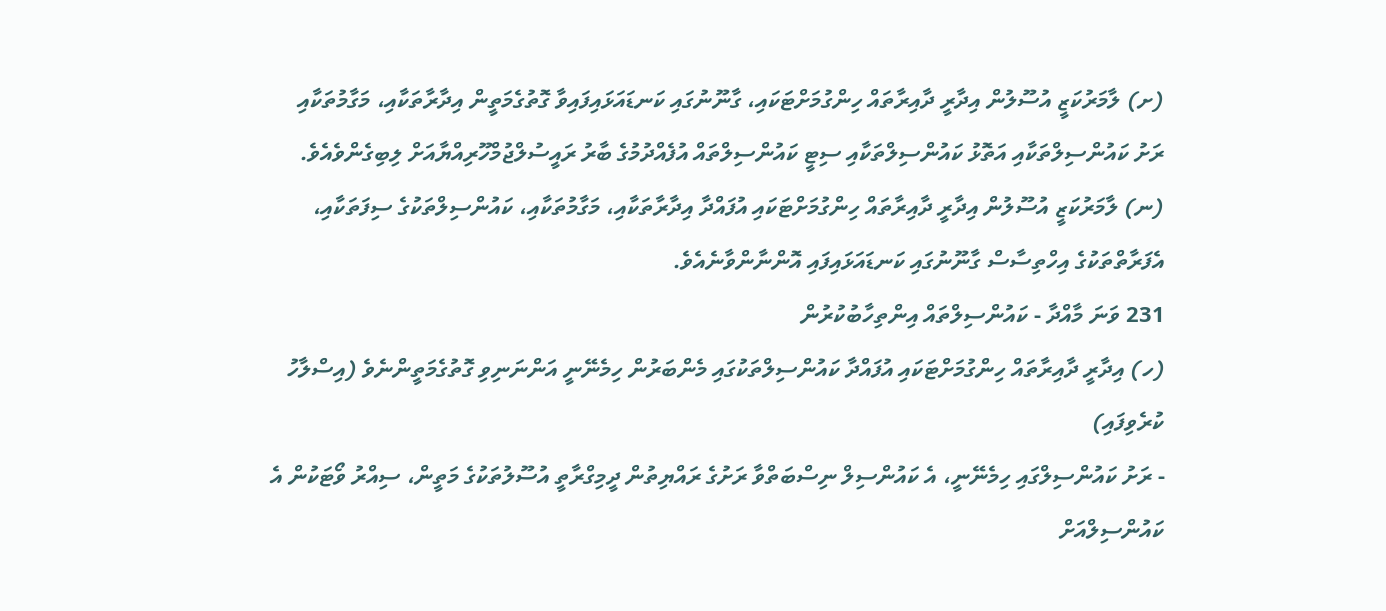(ށ) ލާމަރުކަޒީ އުސޫލުން އިދާރީ ދާއިރާތައް ހިންގުމަށްޓަކައި، ގާނޫނުގައި ކަނޑައަޅައިފައިވާ ގޮތުގެމަތީން އިދާރާތަކާއި، މަގާމުތަކާއި ރަށު ކައުންސިލްތަކާއި އަތޮޅު ކައުންސިލްތަކާއި ސިޓީ ކައުންސިލްތައް އުފެއްދުމުގެ ބާރު ރައީސުލްޖުމްހޫރިއްޔާއަށް ލިބިގެންވެއެވެ.
(ނ) ލާމަރުކަޒީ އުސޫލުން އިދާރީ ދާއިރާތައް ހިންގުމަށްޓަކައި އުފައްދާ އިދާރާތަކާއި، މަގާމުތަކާއި، ކައުންސިލްތަކުގެ ސިފަތަކާއި، އެފަރާތްތަކުގެ އިހްތިސާސް ގާނޫނުގައި ކަނޑައަޅައިފައި އޮންނާންވާނެއެވެ.
231 ވަނަ މާއްދާ - ކައުންސިލްތައް އިންތިހާބުކުރުން
(ހ) އިދާރީ ދާއިރާތައް ހިންގުމަށްޓަކައި އުފައްދާ ކައުންސިލްތަކުގައި މެންބަރުން ހިމެނޭނީ އަންނަނިވި ގޮތުގެމަތީންނެވެ (އިސްލާހު ކުރެވިފައި)
- ރަށު ކައުންސިލްގައި ހިމެނޭނީ، އެ ކައުންސިލް ނިސްބަތްވާ ރަށުގެ ރައްޔިތުން ދީމިގްރާތީ އުސޫލުތަކުގެ މަތީން، ސިއްރު ވޯޓަކުން އެ ކައުންސިލްއަށް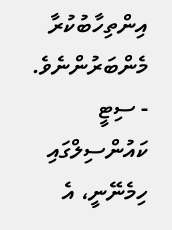އިންތިހާބުކުރާ މެންބަރުންނެވެ.
- ސިޓީ ކައުންސިލްގައި ހިމެނޭނީ، އެ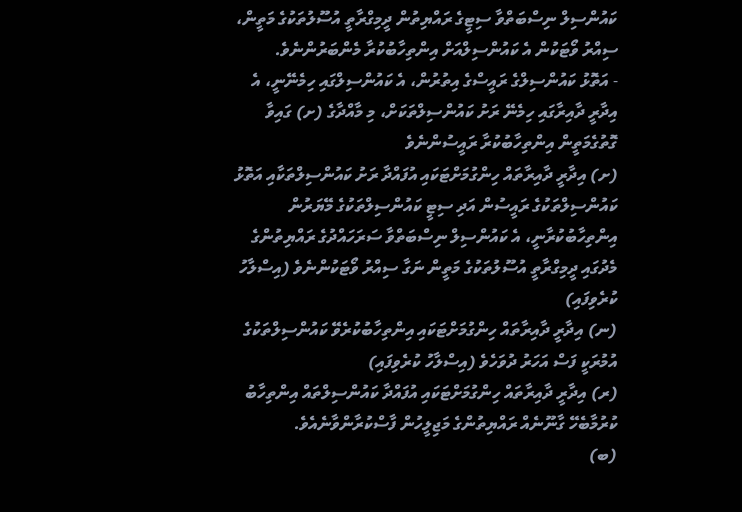ކައުންސިލް ނިސްބަތްވާ ސިޓީގެ ރައްޔިތުން ދީމިގްރާތީ އުސޫލުތަކުގެ މަތީން، ސިއްރު ވޯޓަކުން އެ ކައުންސިލްއަށް އިންތިހާބުކުރާ މެންބަރުންނެވެ.
- އަތޮޅު ކައުންސިލްގެ ރައީސްގެ އިތުރުން، އެ ކައުންސިލްގައި ހިމެނޭނީ، އެ އިދާރީ ދާއިރާގައި ހިމެނޭ ރަށު ކައުންސިލްތަކަށް، މި މާއްދާގެ (ށ) ގައިވާ ގޮތުގެމަތީން އިންތިހާބުކުރާ ރައީސުންނެވެ
(ށ) އިދާރީ ދާއިރާތައް ހިންގުމަށްޓަކައި އުފައްދާ ރަށު ކައުންސިލްތަކާއި އަތޮޅު ކައުންސިލްތަކުގެ ރައީސުން އަދި ސިޓީ ކައުންސިލްތަކުގެ މޭޔަރުން އިންތިހާބުކުރާނީ، އެ ކައުންސިލް ނިސްބަތްވާ ސަރަހައްދުގެ ރައްޔިތުންގެ މެދުގައި ދީމިގްރާތީ އުސޫލުތަކުގެ މަތީން ނަގާ ސިއްރު ވޯޓަކުންނެވެ (އިސްލާހު ކުރެވިފައި)
(ނ) އިދާރީ ދާއިރާތައް ހިންގުމަށްޓަކައި އިންތިހާބުކުރެވޭ ކައުންސިލްތަކުގެ އުމުރަކީ ފަސް އަހަރު ދުވަހެވެ (އިސްލާހު ކުރެވިފައި)
(ރ) އިދާރީ ދާއިރާތައް ހިންގުމަށްޓަކައި އުފައްދާ ކައުންސިލްތައް އިންތިހާބު ކުރުމާބެހޭ ގާނޫނެއް ރައްޔިތުންގެ މަޖިލީހުން ފާސްކުރާންވާނެއެވެ.
(ބ)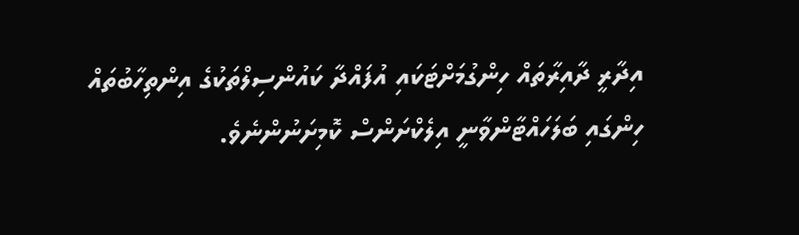އިދާރީ ދާއިރާތައް ހިންގުމަށްޓަކައި އުފައްދާ ކައުންސިލްތަކުގެ އިންތިހާބުތައް ހިންގައި ބަލަހައްޓާންވާނީ އިލެކްށަންސް ކޮމިށަނުންނެވެ.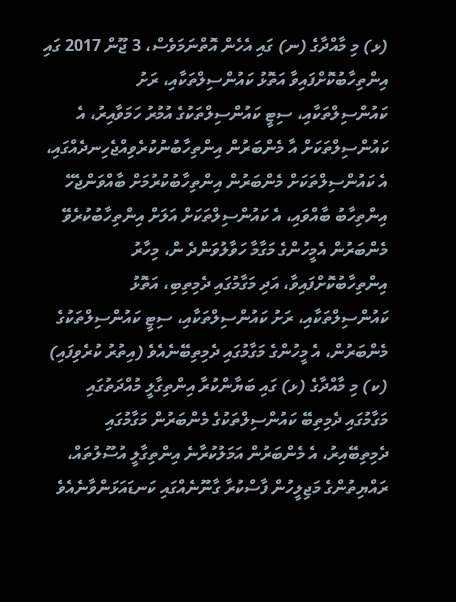(ޅ) މި މާއްދާގެ (ނ) ގައި އެހެން އޮތްނަމަވެސް، 3 ޖޫން 2017 ގައި އިންތިހާބުކޮށްފައިވާ އަތޮޅު ކައުންސިލްތަކާއި، ރަށު ކައުންސިލްތަކާއި، ސިޓީ ކައުންސިލްތަކުގެ އުމުރު ހަމަވާއިރު، އެ ކައުންސިލްތަކަށް އާ މެންބަރުން އިންތިހާބުނުކުރެވިއްޖެހިނދެއްގައި، އެ ކައުންސިލްތަކަށް މެންބަރުން އިންތިހާބުކުރުމަށް ބާއްވަންޖެހޭ އިންތިހާބު ބާއްވައި، އެ ކައުންސިލްތަކަށް އަލަށް އިންތިހާބުކުރެވޭ މެންބަރުން އެމީހުންގެ މަގާމާ ހަވާލުވަންދެ ން، މިހާރު އިންތިހާބުކޮށްފައިވާ، އަދި މަގާމުގައި ދެމިތިބި، އަތޮޅު ކައުންސިލްތަކާއި، ރަށު ކައުންސިލްތަކާއި، ސިޓީ ކައުންސިލްތަކުގެ މެންބަރުން، އެ މީހުންގެ މަގާމުގައި ދެމިތިބޭނެއެވެ (އިތުރު ކުރެވިފައި)
(ކ) މި މާއްދާގެ (ޅ) ގައި ބަޔާންކުރާ އިންތިގާލީ މުއްދަތުގައި މަގާމުގައި ދެމިތިބޭ ކައުންސިލްތަކުގެ މެންބަރުން މަގާމުގައި ދެމިތިބޭއިރު، އެ މެންބަރުން އަމަލުކުރާނެ އިންތިގާލީ އުސޫލުތައް، ރައްޔިތުންގެ މަޖިލީހުން ފާސްކުރާ ގާނޫނެއްގައި ކަނޑައަޅަންވާނެއެވެ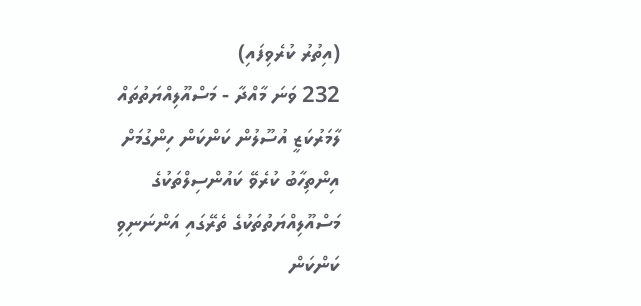(އިތުރު ކުރެވިފައި)
232 ވަނަ މާއްދާ - މަސްއޫލިއްޔަތުތައް
ލާމަރުކަޒީ އުސޫލުން ކަންކަން ހިންގުމަށް އިންތިހާބު ކުރެވޭ ކައުންސިލްތަކުގެ މަސްއޫލިއްޔަތުތަކުގެ ތެރޭގައި އަންނަނިވި ކަންކަން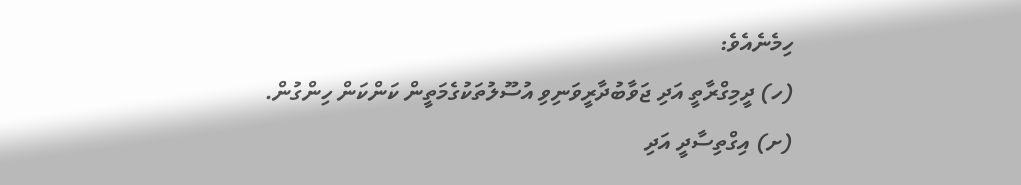ހިމެނެއެވެ:
(ހ) ދީމިގްރާތީ އަދި ޖަވާބުދާރީވަނިވި އުސޫލުތަކުގެމަތީން ކަންކަން ހިންގުން.
(ށ) އިގްތިސާދީ އަދި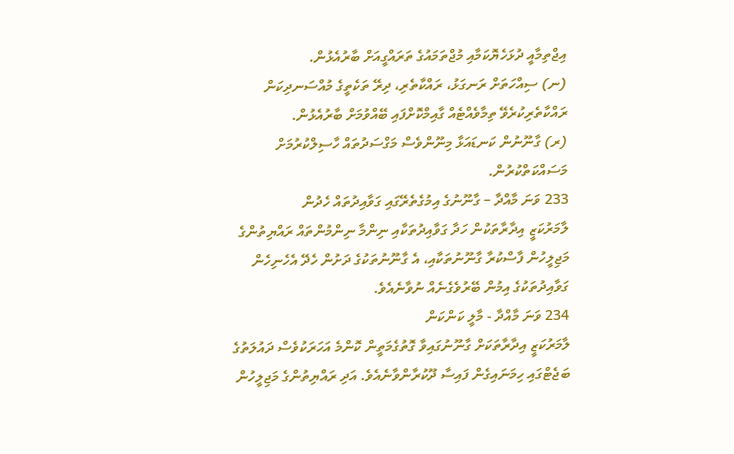އިޖްތިމާއީ ދުޅަހެޔޮކަމާއި މުޖްތަމައުގެ ތަރައްގީއަށް ބާރުއެޅުން.
(ނ) ސިއްހަތަށް ރަނގަޅު، ރައްކާތެރި، ދިރޭ ތަކެތީގެ މުއްސަނދިކަން ރައްކާތެރިކުރެވޭ ތިމާވެއްޓެއް ގާއިމްކޮށްފައި ބޭއްވުމަށް ބާރުއެޅުން.
(ރ) ގާނޫނުން ކަނޑައަޅާ މިނޫންވެސް މަގްސަދުތައް ހާސިލްކުރުމަށް މަސައްކަތްކުރުން.
233 ވަނަ މާއްދާ – ގާނޫނުގެ އިމުގެތެރޭގައި ގަވާއިދުތައް ހެދުން
ލާމަރުކަޒީ އިދާރާތަކުން ހަދާ ގަވާއިދުތަކާއި ނިންމާ ނިންމުންތައް ރައްޔިތުންގެ މަޖިލީހުން ފާސްކުރާ ގާނޫނުތަކާއި، އެ ގާނޫނުތަކުގެ ދަށުން ހެދޭ އެހެނިހެން ގަވާއިދުތަކުގެ އިމުން ބޭރުވެގެނެއް ނުވާނެއެވެ.
234 ވަނަ މާއްދާ - މާލީ ކަންކަން
ލާމަރުކަޒީ އިދާރާތަކަށް ގާނޫނުގައިވާ ގޮތުގެމަތީން ކޮންމެ އަހަރަކުވެސް ދައުލަތުގެ ބަޖެޓްގައި ހިމަނައިގެން ފައިސާ ދޫކުރާންވާނެއެވެ. އަދި ރައްޔިތުންގެ މަޖިލީހުން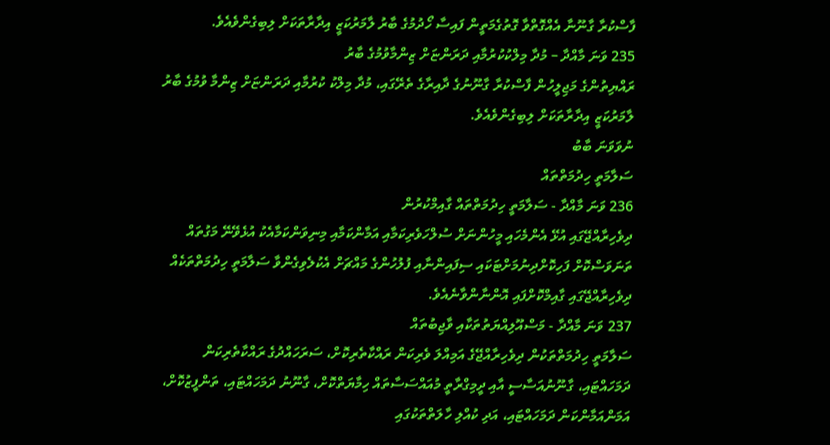ފާސްކުރާ ގާނޫނާ އެއްގޮތްވާ ގޮތުގެމަތީން ފައިސާ ހޯދުމުގެ ބާރު ލާމަރުކަޒީ އިދާރާތަކަށް ލިބިގެންވެއެވެ.
235 ވަނަ މާއްދާ – މުދާ މިލްކުކުރުމާއި ދަރަންޏަށް ޒިންމާވުމުގެ ބާރު
ރައްޔިތުންގެ މަޖިލީހުން ފާސްކުރާ ގާނޫނުގެ ދާއިރާގެ ތެރޭގައި، މުދާ މިލްކު ކުރުމާއި ދަރަންޏަށް ޒިންމާ ވުމުގެ ބާރު ލާމަރުކަޒީ އިދާރާތަކަށް ލިބިގެންވެއެވެ.
ނުވަވަނަ ބާބު
ސަލާމަތީ ހިދުމަތްތައް
236 ވަނަ މާއްދާ - ސަލާމަތީ ހިދުމަތްތައް ގާއިމްކުރުން
ދިވެހިރާއްޖޭގައި އުޅޭ އެންމެހައި މީހުންނަށް ސުލްހަވެރިކަމާއި އަމާންކަމާއި މިނިވަންކަމާއެކު އުޅެވޭނޭ މަގުތައް ތަނަވަސްކޮށް ފަހިކޮށްދިނުމަށްޓަކައި ސިފައިންނާއި ފުލުހުންގެ މައްޗަށް އެކުލެވިގެންވާ ސަލާމަތީ ހިދުމަތްތަކެއް ދިވެހިރާއްޖޭގައި ގާއިމްކޮށްފައި އޮންނާންވާނެއެވެ.
237 ވަނަ މާއްދާ - މަސްއޫލިއްޔަތުތަކާއި ވާޖިބުތައް
ސަލާމަތީ ހިދުމަތްތަކުން ދިވެހިރާއްޖޭގެ އަމިއްލަ ވެރިކަން ރައްކާތެރިކޮށް، ސަރަހައްދުގެ ރައްކާތެރިކަން ދަމަހައްޓައި، ގާނޫނުއަސާސީ އާއި ދީމިގްރާތީ މުއައްސަސާތައް ހިމާޔަތްކޮށް، ގާނޫނު ދަމަހައްޓައި، ތަންފީޒުކޮށް، އަމަންއަމާންކަން ދަމަހައްޓައި، އަދި ކުއްލި ހާލަތްތަކުގައި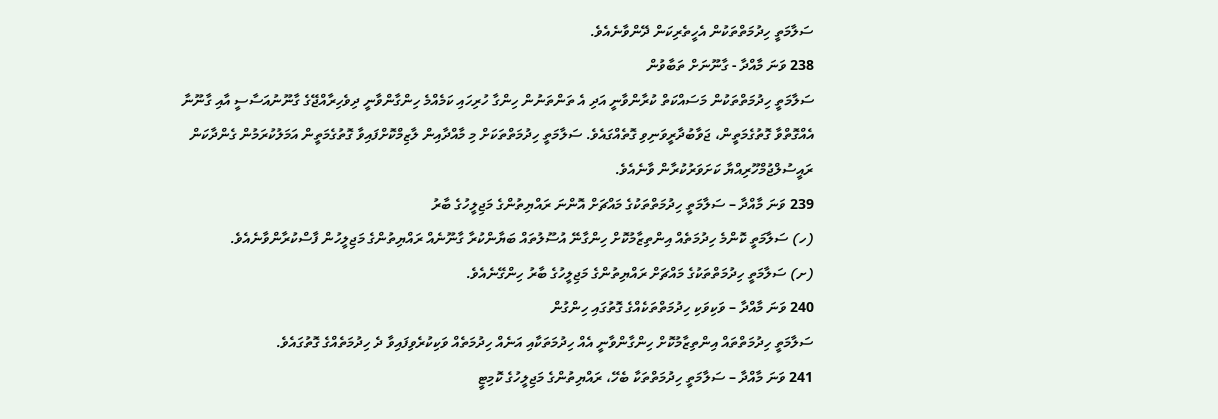ސަލާމަތީ ހިދުމަތްތަކުން އެހީތެރިކަން ދޭންވާނެއެވެ.
238 ވަނަ މާއްދާ - ގާނޫނަށް ތަބާވުން
ސަލާމަތީ ހިދުމަތްތަކުން މަސައްކަތް ކުރާންވާނީ އަދި އެ ތަންތަނުން ހިންގާ ހުރިހައި ކަމެއްމެ ހިންގާންވާނީ ދިވެހިރާއްޖޭގެ ގާނޫނުއަސާސީ އާއި ގާނޫނާ އެއްގޮތްވާ ގޮތުގެމަތީން، ޖަވާބުދާރީވަނިވި ގޮތެއްގައެވެ. ސަލާމަތީ ހިދުމަތްތަކަށް މި މާއްދާއިން ލާޒިމްކޮށްފައިވާ ގޮތުގެމަތީން އަމަލުކުރަމުން ގެންދާކަން ރައީސުލްޖުމްހޫރިއްޔާ ކަށަވަރުކުރާން ވާނެއެވެ.
239 ވަނަ މާއްދާ – ސަލާމަތީ ހިދުމަތްތަކުގެ މައްޗަށް އޮންނަ ރައްޔިތުންގެ މަޖިލީހުގެ ބާރު
(ހ) ސަލާމަތީ ކޮންމެ ހިދުމަތެއް އިންތިޒާމުކޮށް ހިންގާނޭ އުސޫލުތައް ބަޔާންކުރާ ގާނޫނެއް ރައްޔިތުންގެ މަޖިލީހުން ފާސްކުރާންވާނެއެވެ.
(ށ) ސަލާމަތީ ހިދުމަތްތަކުގެ މައްޗަށް ރައްޔިތުންގެ މަޖިލީހުގެ ބާރު ހިންގޭނެއެވެ.
240 ވަނަ މާއްދާ – ވަކިވަކި ހިދުމަތްތަކެއްގެ ގޮތުގައި ހިންގުން
ސަލާމަތީ ހިދުމަތްތައް އިންތިޒާމުކޮށް ހިންގާންވާނީ އެއް ހިދުމަތަކާއި އަނެއް ހިދުމަތެއް ވަކިކުރެވިފައިވާ ދެ ހިދުމަތެއްގެ ގޮތުގައެވެ.
241 ވަނަ މާއްދާ – ސަލާމަތީ ހިދުމަތްތަކާ ބެހޭ، ރައްޔިތުންގެ މަޖިލީހުގެ ކޮމިޓީ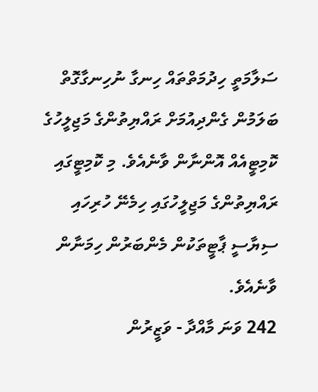ސަލާމަތީ ހިދުމަތްތައް ހިނގާ ނުހިނގާގޮތް ބަލަމުން ގެންދިއުމަށް ރައްޔިތުންގެ މަޖިލީހުގެ ކޮމިޓީއެއް އޮންނާން ވާނެއެވެ. މި ކޮމިޓީގައި ރައްޔިތުންގެ މަޖިލީހުގައި ހިމެނޭ ހުރިހައި ސިޔާސީ ޕާޓީތަކުން މެންބަރުން ހިމަނާން ވާނެއެވެ.
242 ވަނަ މާއްދާ - ވަޒީރުން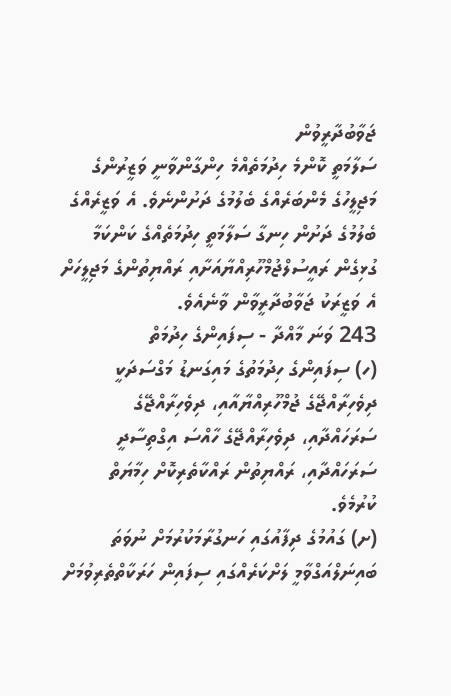ޖަވާބުދާރީވުން
ސަލާމަތީ ކޮންމެ ހިދުމަތެއްމެ ހިންގާންވާނީ ވަޒީރުންގެ މަޖިލީހުގެ މެންބަރެއްގެ ބެލުމުގެ ދަށުންނެވެ. އެ ވަޒީރެއްގެ ބެލުމުގެ ދަށުން ހިނގާ ސަލާމަތީ ހިދުމަތެއްގެ ކަންކަމާ ގުޅިގެން ރައީސުލްޖުމްހޫރިއްޔާއަށާއި ރައްޔިތުންގެ މަޖިލީހަށް އެ ވަޒީރަކު ޖަވާބުދާރީވާން ވާނެއެވެ.
243 ވަނަ މާއްދާ - ސިފައިންގެ ހިދުމަތް
(ހ) ސިފައިންގެ ހިދުމަތުގެ މައިގަނޑު މަގްސަދަކީ ދިވެހިރާއްޖޭގެ ޖުމްހޫރިއްޔާއާއި، ދިވެހިރާއްޖޭގެ ސަރަހައްދާއި، ދިވެހިރާއްޖޭގެ ހާއްސަ އިގްތިސާދީ ސަރަހައްދާއި، ރައްޔިތުން ރައްކާތެރިކޮށް ހިމާޔަތް ކުރުމެވެ.
(ށ) ގައުމުގެ ދިފާއުގައި ހަނގުރާމަކުރުމަށް ނުވަތަ ބައިނަލްއަގްވާމީ ލަށްކަރެއްގައި ސިފައިން ހަރަކާތްތެރިވުމަށް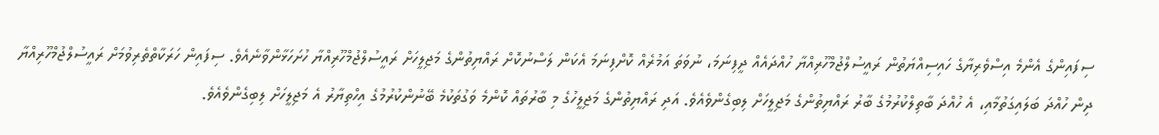ސިފައިންގެ އެންމެ އިސްވެރިޔާގެ ހައިސިއްޔަތުން ރައީސުލްޖުމްހޫރިއްޔާ ހުއްދައެއް ދީފިނަމަ، ނުވަތަ އަމުރެއް ކޮށްފިނަމަ އެކަން ލަސްނުކޮށް ރައްޔިތުންގެ މަޖިލީހަށް ރައީސުލްޖުމްހޫރިއްޔާ ހުށަހަޅާންވާނެއެވެ. ސިފައިން ހަރަކާތްތެރިވުމަށް ރައީސުލްޖުމްހޫރިއްޔާ ދިން ހުއްދަ ބަލައިގަތުމާއި، އެ ހުއްދަ ބާތިލްކުރުމުގެ ބާރު ރައްޔިތުންގެ މަޖިލީހަށް ލިބިގެންވެއެވެ. އަދި ރައްޔިތުންގެ މަޖިލީހުގެ މި ބާރުތައް ކޮންމެ ވަގުތަކުމެ ބޭނުންކުރުމުގެ އިހްތިޔާރު އެ މަޖިލީހަށް ލިބިގެންވެއެވެ.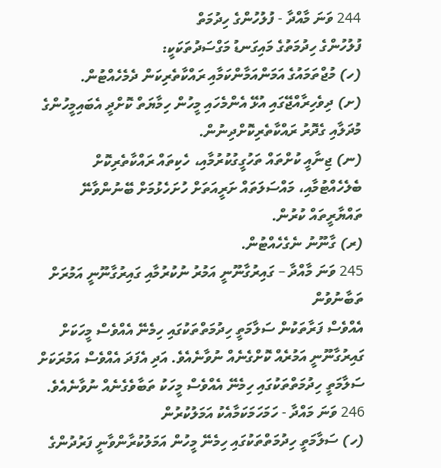244 ވަނަ މާއްދާ - ފުލުހުންގެ ހިދުމަތް
ފުލުހުންގެ ހިދުމަތުގެ މައިގަނޑު މަގްސަދުތަކަކީ:
(ހ) މުޖްތަމައުގެ އަމަންއަމާންކަމާއި ރައްކާތެރިކަން ދެމެހެއްޓުން.
(ށ) ދިވެހިރާއްޖޭގައި އުޅޭ އެންމެހައި މީހުން ހިމާޔަތް ކޮށްދީ އެބައިމީހުންގެ މުދަލާއި ގެދޮރު ރައްކާތެރިކޮށްދިނުން.
(ނ) ޖިނާއީ ކުށްތައް ތަހުގީގުކުރުމާއި، ހެކިތައް ރައްކާތެރިކޮށް ބެލެހެއްޓުމާއި، މައްސަލަތައް ށަރީއަތަށް ހުށަހެޅުމަށް ބޭނުންވާނޭ ތައްޔާރީތައް ކުރުން.
(ރ) ގާނޫނު ނެގެހެއްޓުން.
245 ވަނަ މާއްދާ – ގައިރުގާނޫނީ އަމުރު ނުކުރުމާއި ގައިރުގާނޫނީ އަމުރަށް ތަބާނުވުން
އެއްވެސް ފަރާތަކުން ސަލާމަތީ ހިދުމަތްތަކުގައި ހިމެނޭ އެއްވެސް މީހަކަށް ގައިރުގާނޫނީ އަމުރެއް ކޮށްގެނެއް ނުވާނެއެވެ. އަދި އެފަދަ އެއްވެސް އަމުރަކަށް ސަލާމަތީ ހިދުމަތްތަކުގައި ހިމެނޭ އެއްވެސް މީހަކު ތަބާވެގެނެއް ނުވާނެއެވެ.
246 ވަނަ މައްދާ - ހަމަހަމަކަމާއެކު އަމަލުކުރުން
(ހ) ސަލާމަތީ ހިދުމަތްތަކުގައި ހިމެނޭ މީހުން އަމަލުކުރާންވާނީ ފަރުދުންގެ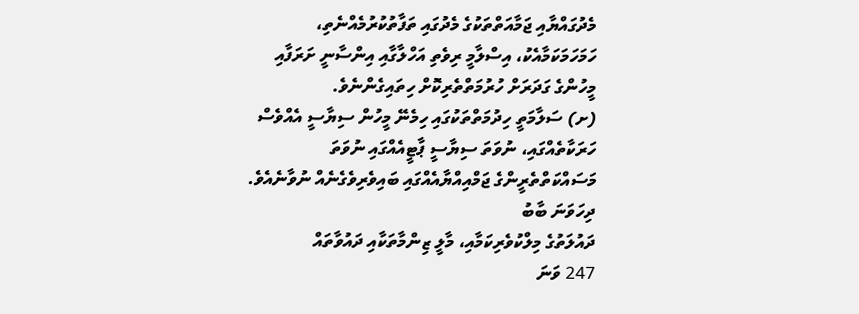މެދުގައްޔާއި ޖަމާއަތްތަކުގެ މެދުގައި ތަފާތުކުރުމެއްނެތި، ހަމަހަމަކަމާއެކު، އިސްލާމީ ރިވެތި އަހްލާގާއި އިންސާނީ ށަރަފާއި މީހުންގެ ގަދަރަށް ހުރުމަތްތެރިކޮށް ހިތައިގެންނެވެ.
(ށ) ސަލާމަތީ ހިދުމަތްތަކުގައި ހިމެނޭ މީހުން ސިޔާސީ އެއްވެސް ހަރަކާތެއްގައި، ނުވަތަ ސިޔާސީ ޕާޓީއެއްގައި ނުވަތަ މަސައްކަތްތެރީންގެ ޖަމްއިއްޔާއެއްގައި ބައިވެރިވެގެނެއް ނުވާނެއެވެ.
ދިހަވަނަ ބާބު
ދައުލަތުގެ މިލްކުވެރިކަމާއި، މާލީ ޒިންމާތަކާއި ދައުވާތައް
247 ވަނަ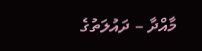މާއްދާ – ދައުލަތުގެ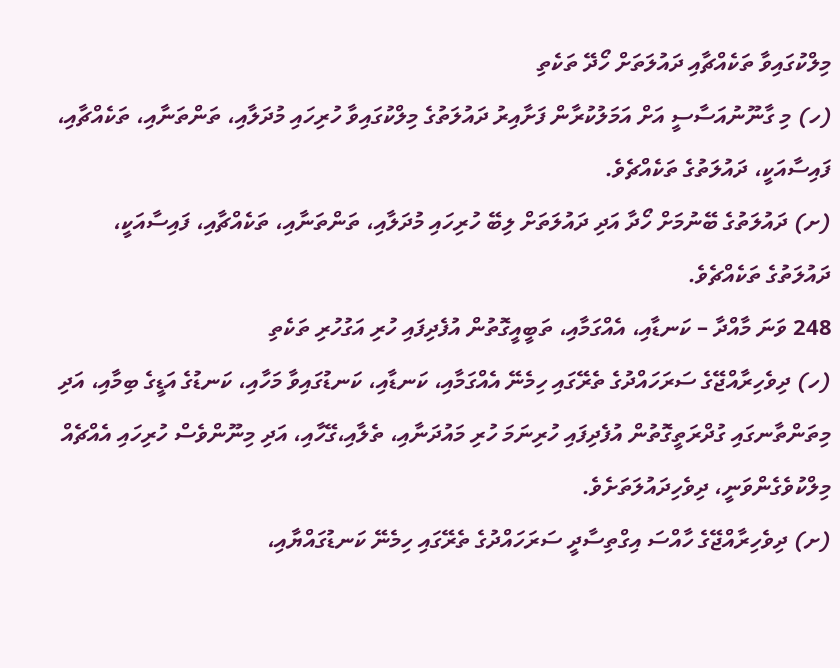މިލްކުގައިވާ ތަކެއްޗާއި ދައުލަތަށް ހޯދޭ ތަކެތި
(ހ) މި ގާނޫނުއަސާސީ އަށް އަމަލުކުރާން ފަށާއިރު ދައުލަތުގެ މިލްކުގައިވާ ހުރިހައި މުދަލާއި، ތަންތަނާއި، ތަކެއްޗާއި، ފައިސާއަކީ، ދައުލަތުގެ ތަކެއްޗެވެ.
(ށ) ދައުލަތުގެ ބޭނުމަށް ހޯދާ އަދި ދައުލަތަށް ލިބޭ ހުރިހައި މުދަލާއި، ތަންތަނާއި، ތަކެއްޗާއި، ފައިސާއަކީ، ދައުލަތުގެ ތަކެއްޗެވެ.
248 ވަނަ މާއްދާ – ކަނޑާއި، އެއްގަމާއި، ތަބީއީގޮތުން އުފެދިފައި ހުރި އަގުހުރި ތަކެތި
(ހ) ދިވެހިރާއްޖޭގެ ސަރަހައްދުގެ ތެރޭގައި ހިމެނޭ އެއްގަމާއި، ކަނޑާއި، ކަނޑުގައިވާ މަހާއި، ކަނޑުގެ އަޑީގެ ބިމާއި، އަދި މިތަންތާނގައި ގުދްރަތީގޮތުން އުފެދިފައި ހުރިނަމަ ހުރި މައުދަނާއި، ތެލާއި،ގޭހާއި، އަދި މިނޫންވެސް ހުރިހައި އެއްޗެއް މިލްކުވެގެންވަނީ، ދިވެހިދައުލަތަށެވެ.
(ށ) ދިވެހިރާއްޖޭގެ ހާއްސަ އިގްތިސާދީ ސަރަހައްދުގެ ތެރޭގައި ހިމެނޭ ކަނޑުގައްޔާއި،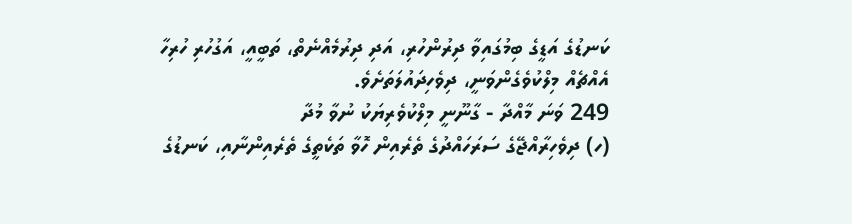ކަނޑުގެ އަޑީގެ ބިމުގައިވާ ދިރުންހުރި، އަދި ދިރުމެއްނެތް، ތަބީއީ، އަގުހުރި ހުރިހާ އެއްޗެއް މިލްކުވެގެންވަނީ، ދިވެހިދައުލަތަށެވެ.
249 ވަނަ މާއްދާ - ގާނޫނީ މިލްކުވެރިޔަކު ނުވާ މުދާ
(ހ) ދިވެހިރާއްޖޭގެ ސަރަހައްދުގެ ތެރެއިން ހޮވާ ތަކެތީގެ ތެރެއިންނާއި، ކަނޑުގެ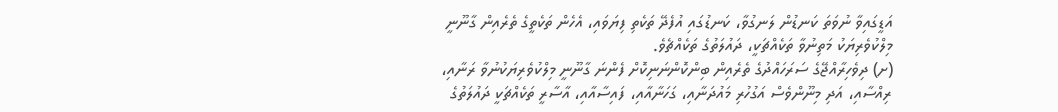އަޑީގައިވާ ނުވަތަ ކަނޑުން ލަނގުވާ، ކަނޑުގައި އުފެދޭ ތަކެތި ފިޔަވައި، އެހެން ތަކެތީގެ ތެރެއިން ގާނޫނީ މިލްކުވެރިޔަކު މަތިނުވާ ތަކެއްޗަކީ، ދައުލަތުގެ ތަކެއްޗެވެ.
(ށ) ދިވެހިރާއްޖޭގެ ސަރަހައްދުގެ ތެރެއިން ބިންކޮންނަނިކޮށް ފެންނަ ގާނޫނީ މިލްކުވެރިޔަކުނުވާ ރަނާއި، ރިއްސާއި، އަދި މިނޫންވެސް އަގުހުރި މައުދަނާއި، ގަހަނާއާއި، ފައިސާއާއި، އާސާރީ ތަކެއްޗަކީ ދައުލަތުގެ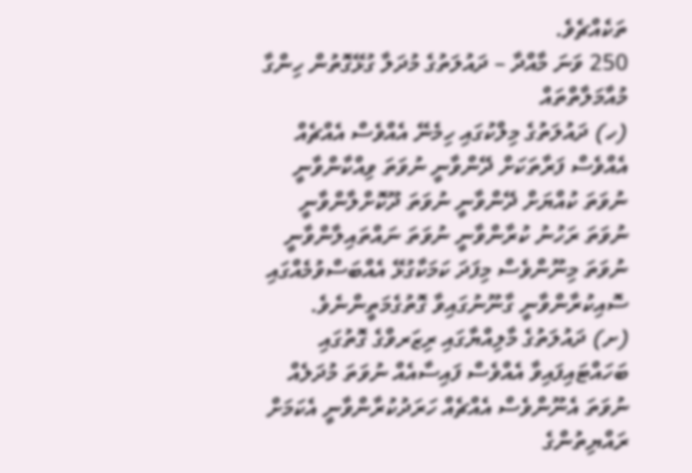ތަކެއްޗެވެ.
250 ވަނަ މާއްދާ – ދައުލަތުގެ މުދަލާ ގުޅޭގޮތުން ހިންގާ މުއާމަލާތްތައް
(ހ) ދައުލަތުގެ މިލްކުގައި ހިމެނޭ އެއްވެސް އެއްޗެއް އެއްވެސް ފަރާތަކަށް ދޭންވާނީ ނުވަތަ ވިއްކާންވާނީ ނުވަތަ ކުއްޔަށް ދޭންވާނީ ނުވަތަ ދޫކޮށްލާންވާނީ ނުވަތަ ރަހުނު ކުރާންވާނީ ނުވަތަ ނައްތައިލާންވާނީ ނުވަތަ މިނޫންވެސް މިފަދަ ކަމަކާގުޅޭ އެއްބަސްވުމެއްގައި ސޮއިކުރާންވާނީ ގާނޫނުގައިވާ ގޮތުގެމަތީންނެވެ.
(ށ) ދައުލަތުގެ މާލިއްޔާގައި ރިޒަރވްގެ ގޮތުގައި ބަހައްޓައިފައިވާ އެއްވެސް ފައިސާއެއް ނުވަތަ މުދަލެއް ނުވަތަ އެނޫންވެސް އެއްޗެއް ހަރަދުކުރާންވާނީ އެކަމަށް ރައްޔިތުންގެ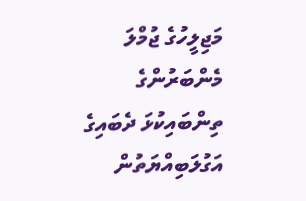މަޖިލީހުގެ ޖުމްލަ މެންބަރުންގެ ތިންބައިކުޅަ ދެބައިގެ އަގުލަބިއްޔަތުން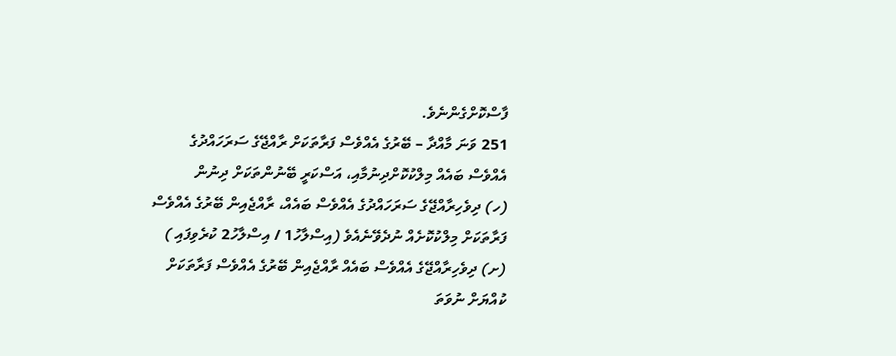ފާސްކޮށްގެންނެވެ.
251 ވަނަ މާއްދާ – ބޭރުގެ އެއްވެސް ފަރާތަކަށް ރާއްޖޭގެ ސަރަހައްދުގެ އެއްވެސް ބައެއް މިލްކުކޮށްދިނުމާއި، އަސްކަރީ ބޭނުންތަކަށް ދިނުން
(ހ) ދިވެހިރާއްޖޭގެ ސަރަހައްދުގެ އެއްވެސް ބައެއް، ރާއްޖެއިން ބޭރުގެ އެއްވެސް ފަރާތަކަށް މިލްކުކޮށެއް ނުދެވޭނެއެވެ (އިސްލާހު1 / އިސްލާހު2 ކުރެވިފައި )
(ށ) ދިވެހިރާއްޖޭގެ އެއްވެސް ބައެއް ރާއްޖެއިން ބޭރުގެ އެއްވެސް ފަރާތަކަށް ކުއްޔަށް ނުވަތަ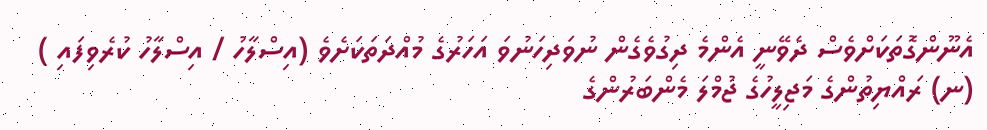އެނޫންގޮތަކަށްވެސް ދެވޭނީ އެންމެ ދިގުވެގެން ނުވަދިހަނުވަ އަހަރުގެ މުއްދަތަކަށެވެ (އިސްލާހު / އިސްލާހު ކުރެވިފައި )
(ނ) ރައްޔިތުންގެ މަޖިލީހުގެ ޖުމްލަ މެންބަރުންގެ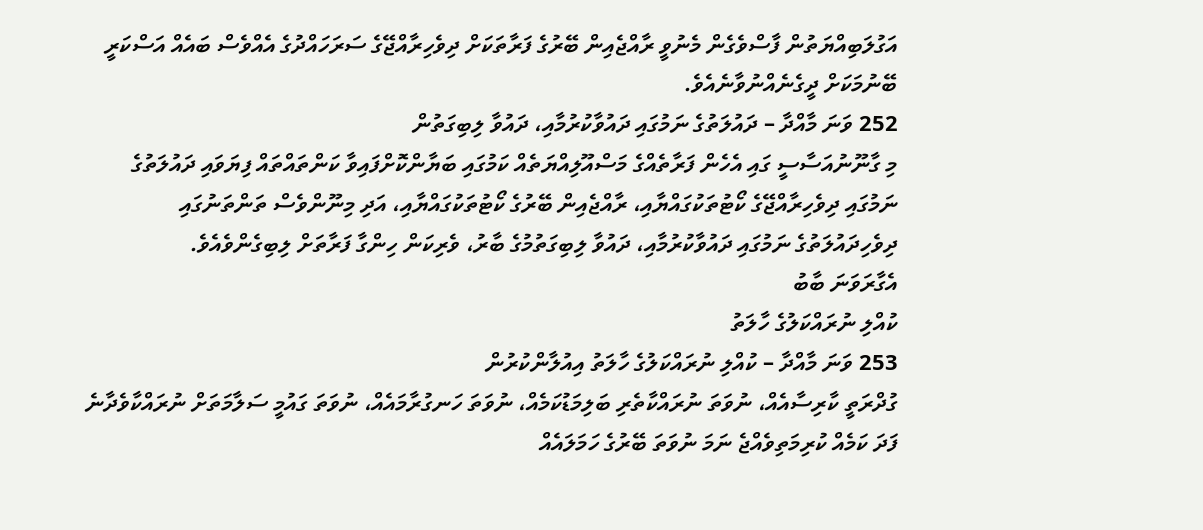އަގުލަބިއްޔަތުން ފާސްވެގެން މެނުވީ ރާއްޖެއިން ބޭރުގެ ފަރާތަކަށް ދިވެހިރާއްޖޭގެ ސަރަހައްދުގެ އެއްވެސް ބައެއް އަސްކަރީ ބޭނުމަކަށް ދީގެނެއްނުވާނެއެވެ.
252 ވަނަ މާއްދާ – ދައުލަތުގެ ނަމުގައި ދައުވާކުރުމާއި، ދައުވާ ލިބިގަތުން
މި ގާނޫނުއަސާސީ ގައި އެހެން ފަރާތެއްގެ މަސްއޫލިއްޔަތެއް ކަމުގައި ބަޔާންކޮށްފައިވާ ކަންތައްތައް ފިޔަވައި ދައުލަތުގެ ނަމުގައި ދިވެހިރާއްޖޭގެ ކޯޓުތަކުގައްޔާއި، ރާއްޖެއިން ބޭރުގެ ކޯޓުތަކުގައްޔާއި، އަދި މިނޫންވެސް ތަންތަނުގައި ދިވެހިދައުލަތުގެ ނަމުގައި ދައުވާކުރުމާއި، ދައުވާ ލިބިގަތުމުގެ ބާރު، ވެރިކަން ހިންގާ ފަރާތަށް ލިބިގެންވެއެވެ.
އެގާރަވަނަ ބާބު
ކުއްލި ނުރައްކަލުގެ ހާލަތު
253 ވަނަ މާއްދާ – ކުއްލި ނުރައްކަލުގެ ހާލަތު އިއުލާންކުރުން
ގުދްރަތީ ކާރިސާއެއް، ނުވަތަ ނުރައްކާތެރި ބަލިމަޑުކަމެއް، ނުވަތަ ހަނގުރާމައެއް، ނުވަތަ ގައުމީ ސަލާމަތަށް ނުރައްކާވެދާނެ ފަދަ ކަމެއް ކުރިމަތިވެއްޖެ ނަމަ ނުވަތަ ބޭރުގެ ހަމަލައެއް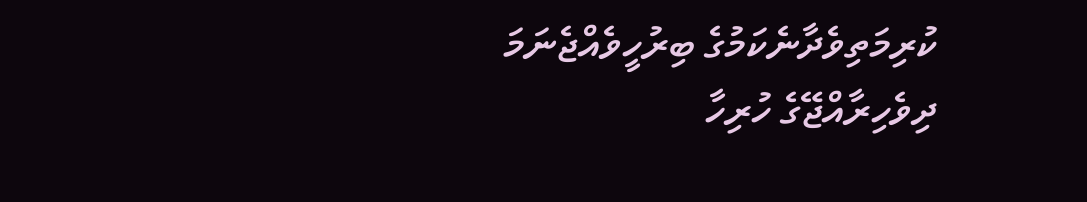ކުރިމަތިވެދާނެކަމުގެ ބިރުހީވެއްޖެނަމަ ދިވެހިރާއްޖޭގެ ހުރިހާ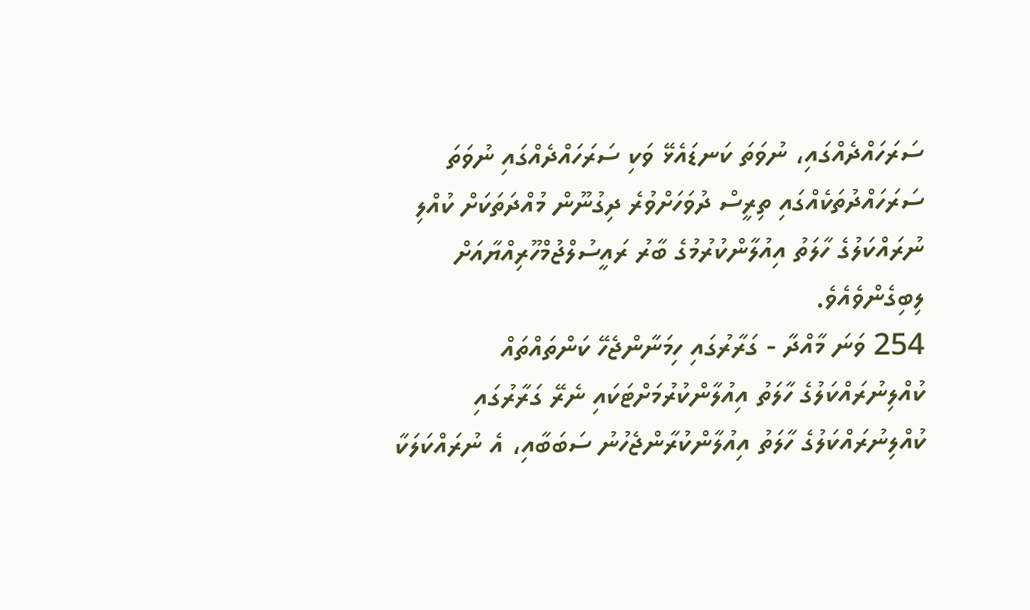ސަރަހައްދެއްގައި، ނުވަތަ ކަނޑައެޅޭ ވަކި ސަރަހައްދެއްގައި ނުވަތަ ސަރަހައްދުތަކެއްގައި ތިރީސް ދުވަހަށްވުރެ ދިގުނޫން މުއްދަތަކަށް ކުއްލި ނުރައްކަލުގެ ހާލަތު އިއުލާންކުރުމުގެ ބާރު ރައީސުލްޖުމްހޫރިއްޔާއަށް ލިބިގެންވެއެވެ.
254 ވަނަ މާއްދާ - ގަރާރުގައި ހިމަނާންޖެހޭ ކަންތައްތައް
ކުއްލިނުރައްކަލުގެ ހާލަތު އިއުލާންކުރުމަށްޓަކައި ނެރޭ ގަރާރުގައި ކުއްލިނުރައްކަލުގެ ހާލަތު އިއުލާންކުރާންޖެހުނު ސަބަބާއި، އެ ނުރައްކަލަކާ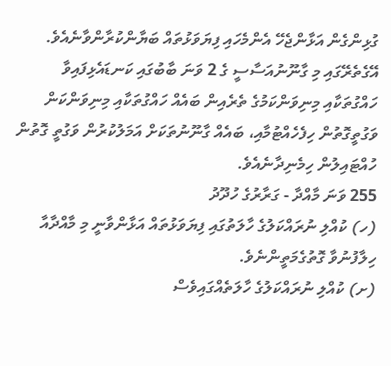ގުޅިންގެން އަޅާންޖެހޭ އެންމެހައި ފިޔަވަޅުތައް ބަޔާންކުރާންވާނެއެވެ. އޭގެތެރޭގައި މި ގާނޫނުއަސާސީ ގެ 2 ވަނަ ބާބުގައި ކަނޑައެޅިފައިވާ ހައްގުތަކާއި މިނިވަންކަމުގެ ތެރެއިން ބައެއް ހައްގުތަކާއި މިނިވަންކަން ވަގުތީގޮތުން ހިފެހެއްޓުމާއި، ބައެއް ގާނޫނުތަކަށް އަމަލުކުރުން ވަގުތީ ގޮތުން ހުއްޓައިލުން ހިމެނިދާނެއެވެ.
255 ވަނަ މާއްދާ - ގަރާރުގެ ހުދޫދު
(ހ) ކުއްލި ނުރައްކަލުގެ ހާލަތުގައި ފިޔަވަޅުތައް އަޅާންވާނީ މި މާއްދާއާ ހިލާފުނުވާ ގޮތުގެމަތީންނެވެ.
(ށ) ކުއްލި ނުރައްކަލުގެ ހާލަތެއްގައިވެސް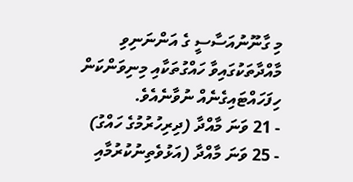މި ގާނޫނުއަސާސީ ގެ އަންނަނިވި މާއްދާތަކުގައިވާ ހައްގުތަކާއި މިނިވަންކަން ހިފަހައްޓައިގެނެއް ނުވާނެއެވެ.
- 21 ވަނަ މާއްދާ (ދިރިހުރުމުގެ ހައްގު)
- 25 ވަނަ މާއްދާ (އަޅުވެތިނުކުރުމާއި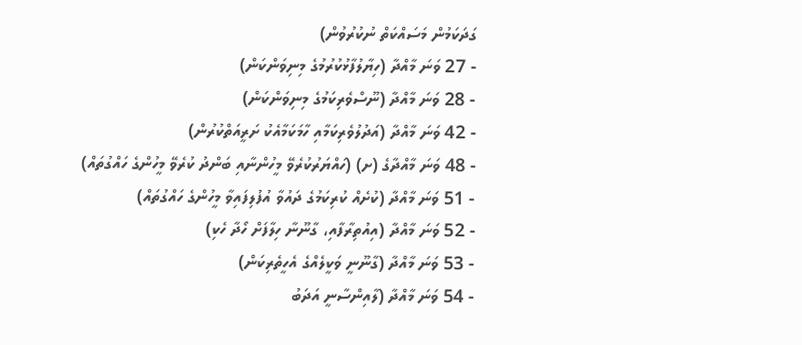ގަދަކަމުން މަސައްކަތް ނުކުރުވުން)
- 27 ވަނަ މާއްދާ (ހިޔާލުފާޅުކުރުމުގެ މިނިވަންކަން)
- 28 ވަނަ މާއްދާ (ނޫސްވެރިކަމުގެ މިނިވަންކަން)
- 42 ވަނަ މާއްދާ (އަދުލުވެރިކަމާއި ހާމަކަމާއެކު ށަރީއަތްކުރުން)
- 48 ވަނަ މާއްދާގެ (ށ) (ހައްޔަރުކުރެވޭ މީހުންނާއި ބަންދު ކުރެވޭ މީހުންގެ ހައްގުތައް)
- 51 ވަނަ މާއްދާ (ކުށެއް ކުރިކަމުގެ ދައުވާ އުފުލިފައިވާ މީހުންގެ ހައްގުތައް)
- 52 ވަނަ މާއްދާ (އިއުތިރާފާއި، ގާނޫނާ ހިލާފަށް ހޯދާ ހެކި)
- 53 ވަނަ މާއްދާ (ގާނޫނީ ވަކީލެއްގެ އެހީތެރިކަން)
- 54 ވަނަ މާއްދާ (ލާއިންސާނީ އަދަބު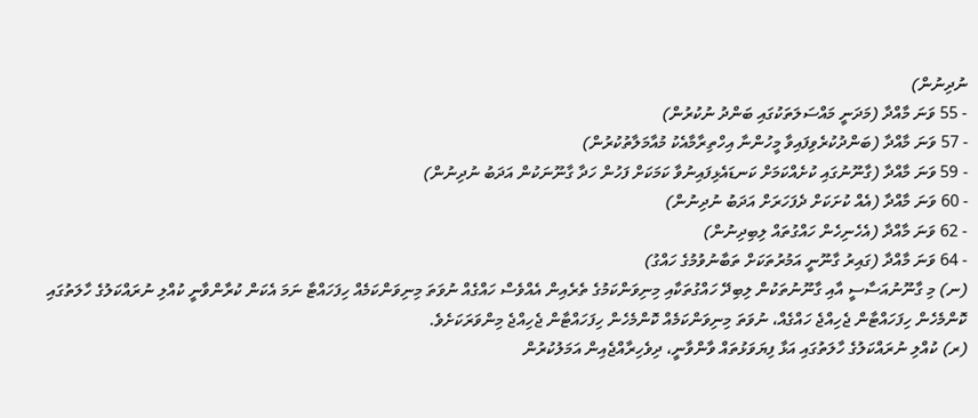ނުދިނުން)
- 55 ވަނަ މާއްދާ (މަދަނީ މައްސަލަތަކުގައި ބަންދު ނުކުރުން)
- 57 ވަނަ މާއްދާ (ބަންދުކުރެވިފައިވާ މީހުންނާ އިހްތިރާމާއެކު މުއާމަލާތުކުރުން)
- 59 ވަނަ މާއްދާ (ގާނޫނުގައި ކުށެއްކަމަށް ކަނޑައެޅިފައިނުވާ ކަމަކަށް ފަހުން ހަދާ ގާނޫނަކުން އަދަބު ނުދިނުން)
- 60 ވަނަ މާއްދާ (އެއް ކުށަކަށް ދެފަހަރަށް އަދަބު ނުދިނުން)
- 62 ވަނަ މާއްދާ (އެހެނިހެން ހައްގުތައް ލިބިދިނުން)
- 64 ވަނަ މާއްދާ (ގައިރު ގާނޫނީ އަމުރުތަކަށް ތަބާނުވުމުގެ ހައްގު)
(ނ) މި ގާނޫނުއަސާސީ އާއި ގާނޫނުތަކުން ލިބިދޭ ހައްގުތަކާއި މިނިވަންކަމުގެ ތެރެއިން އެއްވެސް ހައްގެއް ނުވަތަ މިނިވަންކަމެއް ހިފަހައްޓާ ނަމަ އެކަން ކުރާންވާނީ ކުއްލި ނުރައްކަލުގެ ހާލަތުގައި ކޮންމެހެން ހިފަހައްޓާން ޖެހިއްޖެ ހައްގެއް، ނުވަތަ މިނިވަންކަމެއް ކޮންމެހެން ހިފަހައްޓާން ޖެހިއްޖެ މިންވަރަކަށެވެ.
(ރ) ކުއްލި ނުރައްކަލުގެ ހާލަތުގައި އަޅާ ފިޔަވަޅުތައް ވާންވާނީ، ދިވެހިރާއްޖެއިން އަމަލުކުރުން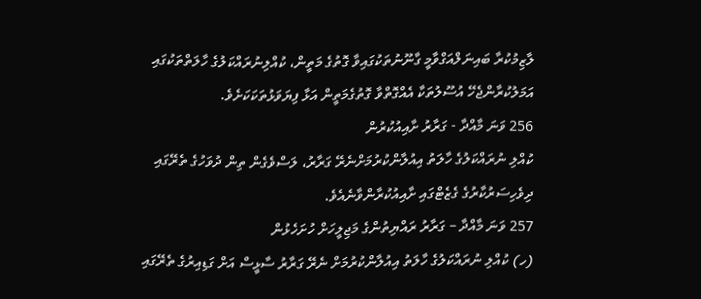ލާޒިމުކުރާ ބައިނަލްއަގްވާމީ ގާނޫނުތަކުގައިވާ ގޮތުގެ މަތީން، ކުއްލިނުރައްކަލުގެ ހާލަތްތަކުގައި އަމަލުކުރާންޖެހޭ އުސޫލުތަކާ އެއްގޮތްވާ ގޮތުގެމަތީން އަޅާ ފިޔަވަޅުތަކަކަށެވެ.
256 ވަނަ މާއްދާ - ގަރާރު ށާއިއުކުރުން
ކުއްލި ނުރައްކަލުގެ ހާލަތު އިއުލާންކުރުމަށްނެރޭ ގަރާރު، ލަސްވެގެން ތިން ދުވަހުގެ ތެރޭގައި ދިވެހިސަރުކާރުގެ ގެޒެޓްގައި ށާއިއުކުރާންވާނެއެވެ.
257 ވަނަ މާއްދާ – ގަރާރު ރައްޔިތުންގެ މަޖިލީހަށް ހުށަހެޅުން
(ހ) ކުއްލި ނުރައްކަލުގެ ހާލަތު އިއުލާންކުރުމަށް ނެރޭ ގަރާރު ސާޅީސް އަށް ގަޑިއިރުގެ ތެރޭގައި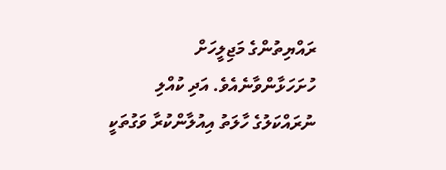ރައްޔިތުންގެ މަޖިލީހަށް ހުށަހަޅާންވާނެއެވެ. އަދި ކުއްލި ނުރައްކަލުގެ ހާލަތު އިއުލާންކުރާ ވަގުތަކީ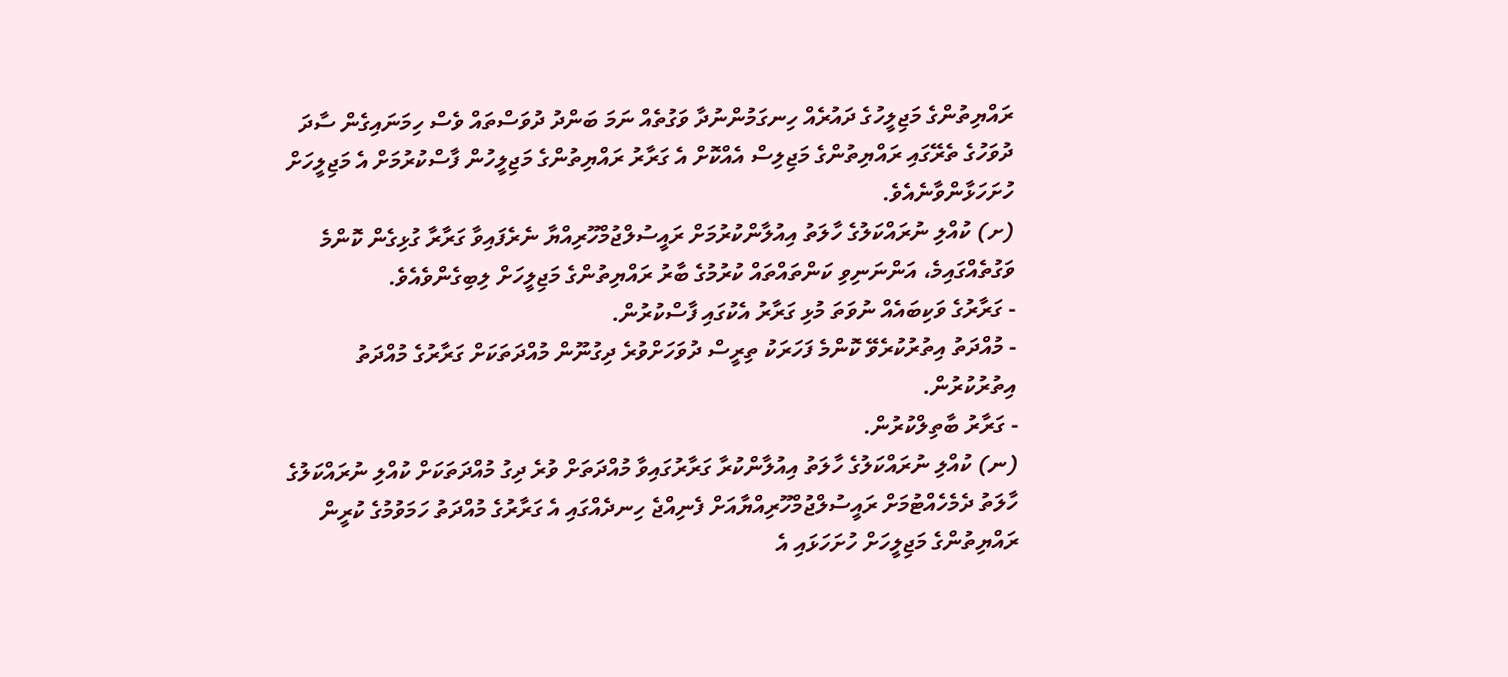ރައްޔިތުންގެ މަޖިލީހުގެ ދައުރެއް ހިނގަމުންނުދާ ވަގުތެއް ނަމަ ބަންދު ދުވަސްތައް ވެސް ހިމަނައިގެން ސާދަ ދުވަހުގެ ތެރޭގައި ރައްޔިތުންގެ މަޖިލިސް އެއްކޮށް އެ ގަރާރު ރައްޔިތުންގެ މަޖިލީހުން ފާސްކުރުމަށް އެ މަޖިލީހަށް ހުށަހަޅާންވާނެއެވެ.
(ށ) ކުއްލި ނުރައްކަލުގެ ހާލަތު އިއުލާންކުރުމަށް ރައީސުލްޖުމްހޫރިއްޔާ ނެރެފައިވާ ގަރާރާ ގުޅިގެން ކޮންމެ ވަގުތެއްގައިމެ، އަންނަނިވި ކަންތައްތައް ކުރުމުގެ ބާރު ރައްޔިތުންގެ މަޖިލީހަށް ލިބިގެންވެއެވެ.
- ގަރާރުގެ ވަކިބައެއް ނުވަތަ މުޅި ގަރާރު އެކުގައި ފާސްކުރުން.
- މުއްދަތު އިތުރުކުރެވޭ ކޮންމެ ފަހަރަކު ތިރީސް ދުވަހަށްވުރެ ދިގުނޫން މުއްދަތަކަށް ގަރާރުގެ މުއްދަތު އިތުރުކުރުން.
- ގަރާރު ބާތިލްކުރުން.
(ނ) ކުއްލި ނުރައްކަލުގެ ހާލަތު އިއުލާންކުރާ ގަރާރުގައިވާ މުއްދަތަށް ވުރެ ދިގު މުއްދަތަކަށް ކުއްލި ނުރައްކަލުގެ ހާލަތު ދެމެހެއްޓުމަށް ރައީސުލްޖުމްހޫރިއްޔާއަށް ފެނިއްޖެ ހިނދެއްގައި އެ ގަރާރުގެ މުއްދަތު ހަމަވުމުގެ ކުރީން ރައްޔިތުންގެ މަޖިލީހަށް ހުށަހަޅައި އެ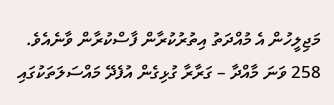މަޖިލީހުން އެ މުއްދަތު އިތުރުކުރާން ފާސްކުރާން ވާނެއެވެ.
258 ވަނަ މާއްދާ – ގަރާރާ ގުޅިގެން އުފެދޭ މައްސަލަތަކުގައި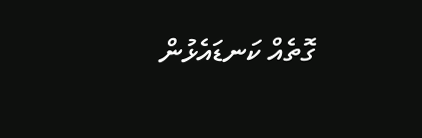ގޮތެއް ކަނޑައެޅުން